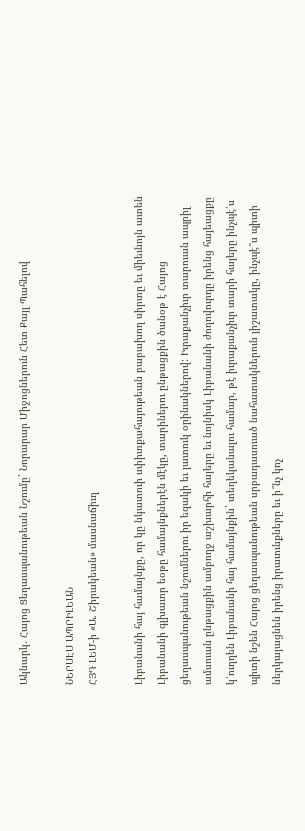Ակնարկ. Հայոց Ցեղասպանութեան Նշումը` Նորարար Միջոցներուն Հետ Քայլ Պահելով

ՆԵՐՍԷՍ ԱՊՐԻԼԵԱՆ
ՀՅԴ ԼԵՄ-ի «Ա. Շիրակեան» մասնաճիւղ

Լիբանանի հայ համայնքը, որ կը նկատուի սփիւռքահայութեան բաբախող սիրտը եւ միեւնոյն ատեն Լիբանանի գլխաւոր եօթը համայնքներէն մէկը, տարիներու ընթացքին ծանօթ է Հայոց ցեղասպանութեան նշումներու իր եզակի եւ յատուկ օրինակներով: Իւրաքանչիւր տարուան ապրիլ ամսուան ընթացքին ամբողջ աշխարհի հայերը եւ նոյնիսկ Լիբանանի ժողովուրդը իրենց հայեացքը կ՛ուղղեն Լիբանանի հայ համայնքին` տեղեկանալու համար, թէ իւրաքանչիւր տարի հայերը ինչպէ՛ս պիտի նշեն Հայոց ցեղասպանութեան սրբադասուած նահատակներուն յիշատակը, ինչպէ՞ս պիտի ներկայացնեն իրենց իրաւունքները եւ ի՞նչ կոչ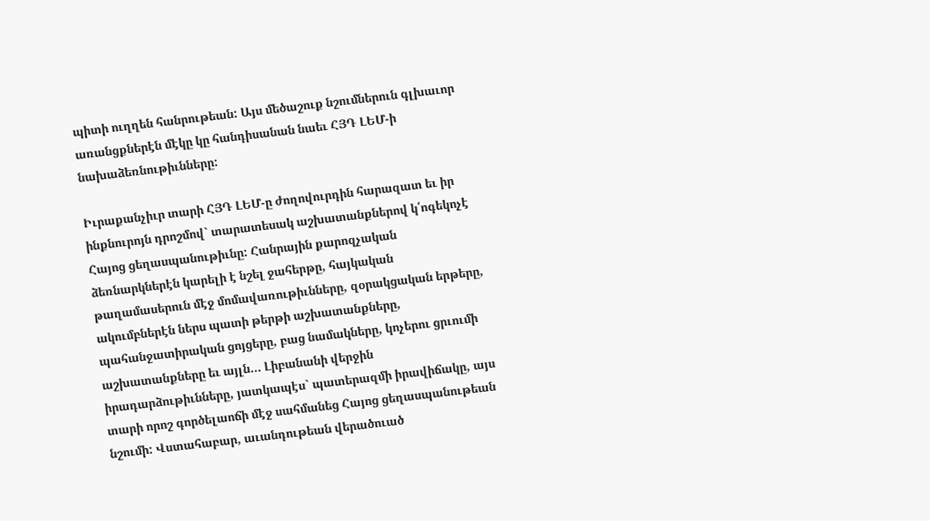պիտի ուղղեն հանրութեան: Այս մեծաշուք նշումներուն գլխաւոր առանցքներէն մէկը կը հանդիսանան նաեւ ՀՅԴ ԼԵՄ-ի նախաձեռնութիւնները:

Իւրաքանչիւր տարի ՀՅԴ ԼԵՄ-ը ժողովուրդին հարազատ եւ իր ինքնուրոյն դրոշմով` տարատեսակ աշխատանքներով կ՛ոգեկոչէ Հայոց ցեղասպանութիւնը: Հանրային քարոզչական ձեռնարկներէն կարելի է նշել ջահերթը, հայկական թաղամասերուն մէջ մոմավառութիւնները, զօրակցական երթերը, ակումբներէն ներս պատի թերթի աշխատանքները, պահանջատիրական ցոյցերը, բաց նամակները, կոչերու ցրւումի աշխատանքները եւ այլն… Լիբանանի վերջին իրադարձութիւնները, յատկապէս` պատերազմի իրավիճակը, այս տարի որոշ գործելաոճի մէջ սահմանեց Հայոց ցեղասպանութեան նշումի: Վստահաբար, աւանդութեան վերածուած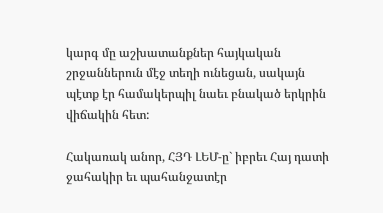կարգ մը աշխատանքներ հայկական շրջաններուն մէջ տեղի ունեցան, սակայն պէտք էր համակերպիլ նաեւ բնակած երկրին վիճակին հետ:

Հակառակ անոր, ՀՅԴ ԼԵՄ-ը` իբրեւ Հայ դատի ջահակիր եւ պահանջատէր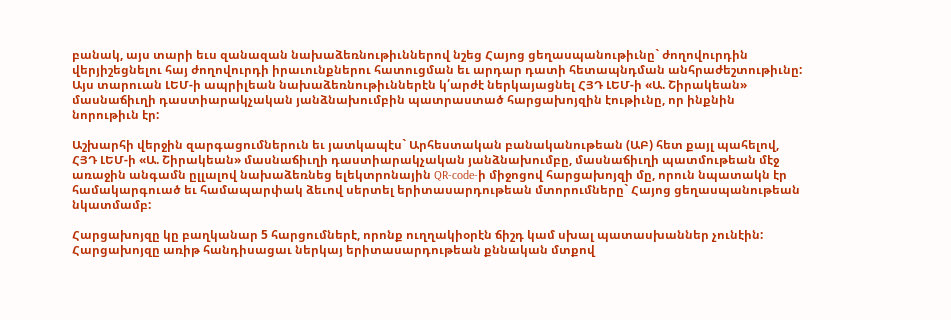բանակ, այս տարի եւս զանազան նախաձեռնութիւններով նշեց Հայոց ցեղասպանութիւնը` ժողովուրդին վերյիշեցնելու հայ ժողովուրդի իրաւունքներու հատուցման եւ արդար դատի հետապնդման անհրաժեշտութիւնը: Այս տարուան ԼԵՄ-ի ապրիլեան նախաձեռնութիւններէն կ՛արժէ ներկայացնել ՀՅԴ ԼԵՄ-ի «Ա. Շիրակեան» մասնաճիւղի դաստիարակչական յանձնախումբին պատրաստած հարցախոյզին էութիւնը, որ ինքնին նորութիւն էր:

Աշխարհի վերջին զարգացումներուն եւ յատկապէս` Արհեստական բանականութեան (ԱԲ) հետ քայլ պահելով, ՀՅԴ ԼԵՄ-ի «Ա. Շիրակեան» մասնաճիւղի դաստիարակչական յանձնախումբը, մասնաճիւղի պատմութեան մէջ առաջին անգամն ըլլալով նախաձեռնեց ելեկտրոնային QR-code-ի միջոցով հարցախոյզի մը, որուն նպատակն էր համակարգուած եւ համապարփակ ձեւով սերտել երիտասարդութեան մտորումները` Հայոց ցեղասպանութեան նկատմամբ:

Հարցախոյզը կը բաղկանար 5 հարցումներէ, որոնք ուղղակիօրէն ճիշդ կամ սխալ պատասխաններ չունէին: Հարցախոյզը առիթ հանդիսացաւ ներկայ երիտասարդութեան քննական մտքով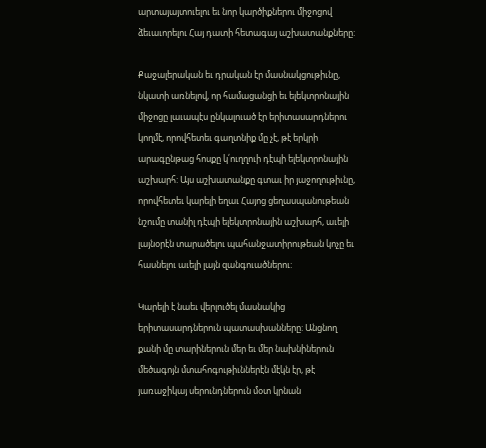արտայայտուելու եւ նոր կարծիքներու միջոցով ձեւաւորելու Հայ դատի հետագայ աշխատանքները:

Քաջալերական եւ դրական էր մասնակցութիւնը, նկատի առնելով, որ համացանցի եւ ելեկտրոնային միջոցը լաւապէս ընկալուած էր երիտասարդներու կողմէ, որովհետեւ գաղտնիք մը չէ, թէ երկրի արագընթաց հոսքը կ՛ուղղուի դէպի ելեկտրոնային աշխարհ: Այս աշխատանքը գտաւ իր յաջողութիւնը, որովհետեւ կարելի եղաւ Հայոց ցեղասպանութեան նշումը տանիլ դէպի ելեկտրոնային աշխարհ, աւելի լայնօրէն տարածելու պահանջատիրութեան կոչը եւ հասնելու աւելի լայն զանգուածներու:

Կարելի է նաեւ վերլուծել մասնակից երիտասարդներուն պատասխանները: Անցնող քանի մը տարիներուն մեր եւ մեր նախնիներուն մեծագոյն մտահոգութիւններէն մէկն էր, թէ յառաջիկայ սերունդներուն մօտ կրնան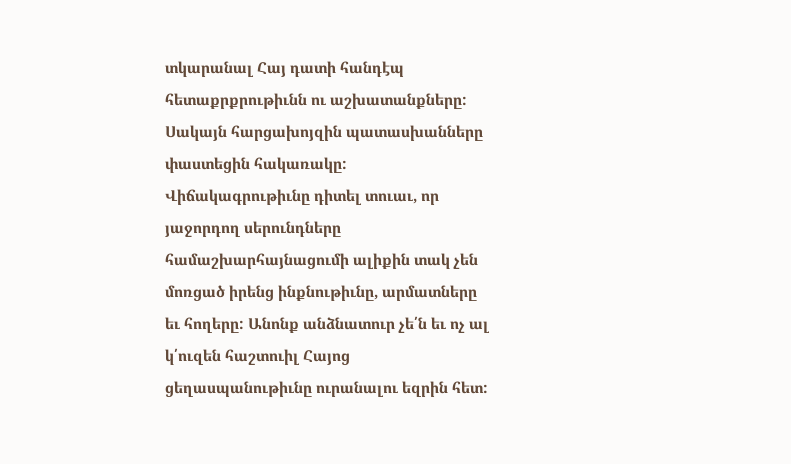տկարանալ Հայ դատի հանդէպ  հետաքրքրութիւնն ու աշխատանքները: Սակայն հարցախոյզին պատասխանները փաստեցին հակառակը: Վիճակագրութիւնը դիտել տուաւ, որ յաջորդող սերունդները համաշխարհայնացումի ալիքին տակ չեն մոռցած իրենց ինքնութիւնը, արմատները եւ հողերը: Անոնք անձնատուր չե՛ն եւ ոչ ալ կ՛ուզեն հաշտուիլ Հայոց ցեղասպանութիւնը ուրանալու եզրին հետ: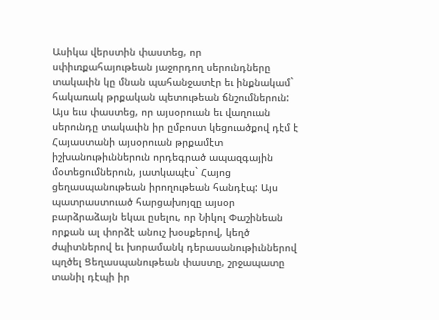Ասիկա վերստին փաստեց, որ սփիւռքահայութեան յաջորդող սերունդները տակաւին կը մնան պահանջատէր եւ ինքնակամ` հակառակ թրքական պետութեան ճնշումներուն: Այս եւս փաստեց, որ այսօրուան եւ վաղուան սերունդը տակաւին իր ըմբոստ կեցուածքով դէմ է Հայաստանի այսօրուան թրքամէտ իշխանութիւններուն որդեգրած ապազգային մօտեցումներուն, յատկապէս` Հայոց ցեղասպանութեան իրողութեան հանդէպ: Այս պատրաստուած հարցախոյզը այսօր բարձրաձայն եկաւ ըսելու, որ Նիկոլ Փաշինեան որքան ալ փորձէ անուշ խօսքերով, կեղծ ժպիտներով եւ խորամանկ դերասանութիւններով պղծել Ցեղասպանութեան փաստը, շրջապատը տանիլ դէպի իր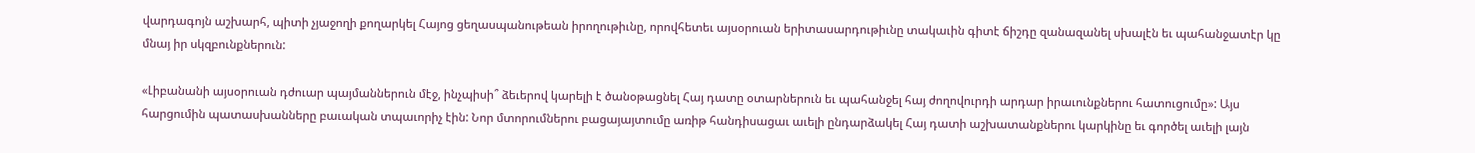վարդագոյն աշխարհ, պիտի չյաջողի քողարկել Հայոց ցեղասպանութեան իրողութիւնը, որովհետեւ այսօրուան երիտասարդութիւնը տակաւին գիտէ ճիշդը զանազանել սխալէն եւ պահանջատէր կը մնայ իր սկզբունքներուն:

«Լիբանանի այսօրուան դժուար պայմաններուն մէջ, ինչպիսի՞ ձեւերով կարելի է ծանօթացնել Հայ դատը օտարներուն եւ պահանջել հայ ժողովուրդի արդար իրաւունքներու հատուցումը»: Այս հարցումին պատասխանները բաւական տպաւորիչ էին: Նոր մտորումներու բացայայտումը առիթ հանդիսացաւ աւելի ընդարձակել Հայ դատի աշխատանքներու կարկինը եւ գործել աւելի լայն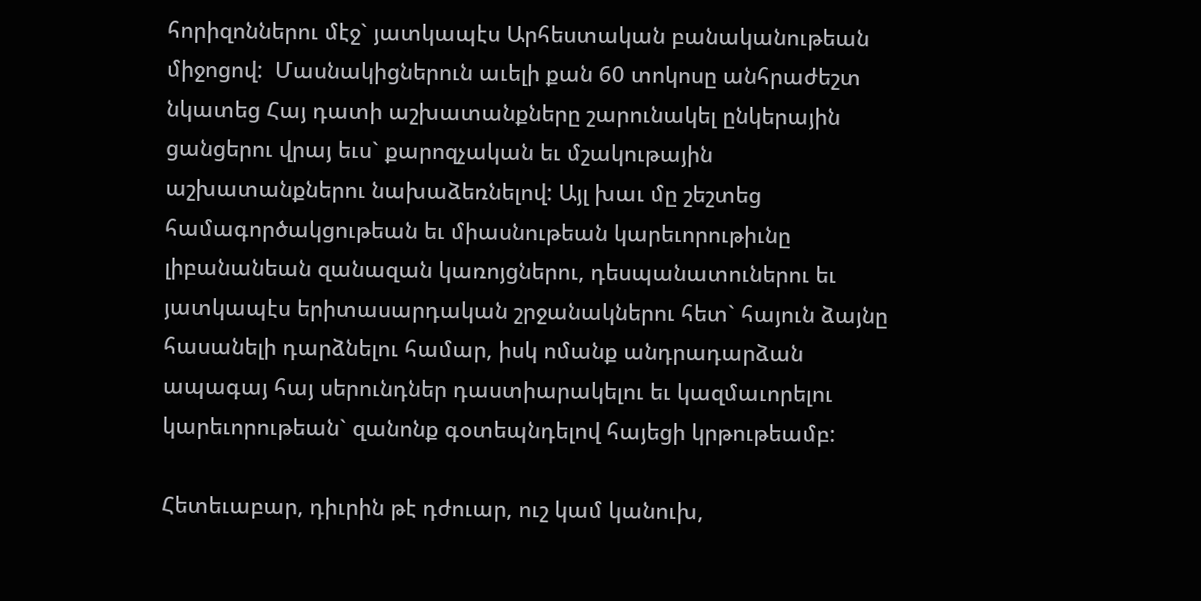հորիզոններու մէջ` յատկապէս Արհեստական բանականութեան միջոցով:  Մասնակիցներուն աւելի քան 60 տոկոսը անհրաժեշտ նկատեց Հայ դատի աշխատանքները շարունակել ընկերային ցանցերու վրայ եւս` քարոզչական եւ մշակութային աշխատանքներու նախաձեռնելով: Այլ խաւ մը շեշտեց համագործակցութեան եւ միասնութեան կարեւորութիւնը լիբանանեան զանազան կառոյցներու, դեսպանատուներու եւ յատկապէս երիտասարդական շրջանակներու հետ` հայուն ձայնը հասանելի դարձնելու համար, իսկ ոմանք անդրադարձան ապագայ հայ սերունդներ դաստիարակելու եւ կազմաւորելու կարեւորութեան` զանոնք գօտեպնդելով հայեցի կրթութեամբ:

Հետեւաբար, դիւրին թէ դժուար, ուշ կամ կանուխ,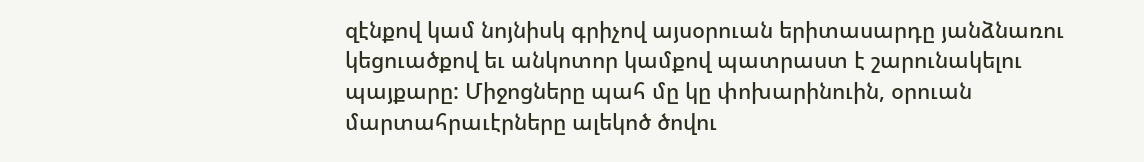զէնքով կամ նոյնիսկ գրիչով այսօրուան երիտասարդը յանձնառու կեցուածքով եւ անկոտոր կամքով պատրաստ է շարունակելու պայքարը: Միջոցները պահ մը կը փոխարինուին, օրուան մարտահրաւէրները ալեկոծ ծովու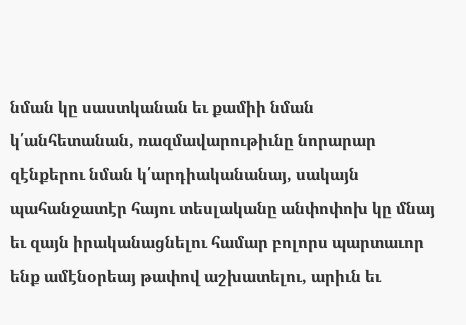նման կը սաստկանան եւ քամիի նման կ՛անհետանան, ռազմավարութիւնը նորարար զէնքերու նման կ՛արդիականանայ, սակայն պահանջատէր հայու տեսլականը անփոփոխ կը մնայ եւ զայն իրականացնելու համար բոլորս պարտաւոր ենք ամէնօրեայ թափով աշխատելու, արիւն եւ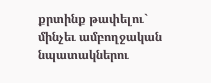քրտինք թափելու` մինչեւ ամբողջական նպատակներու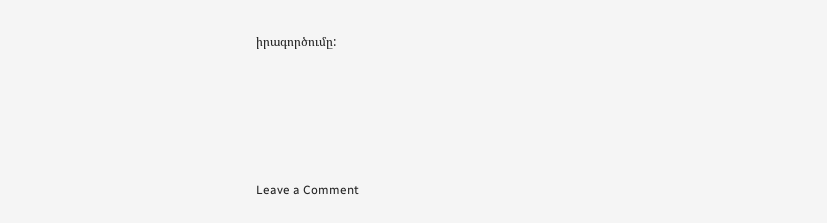իրագործումը:





Leave a Comment